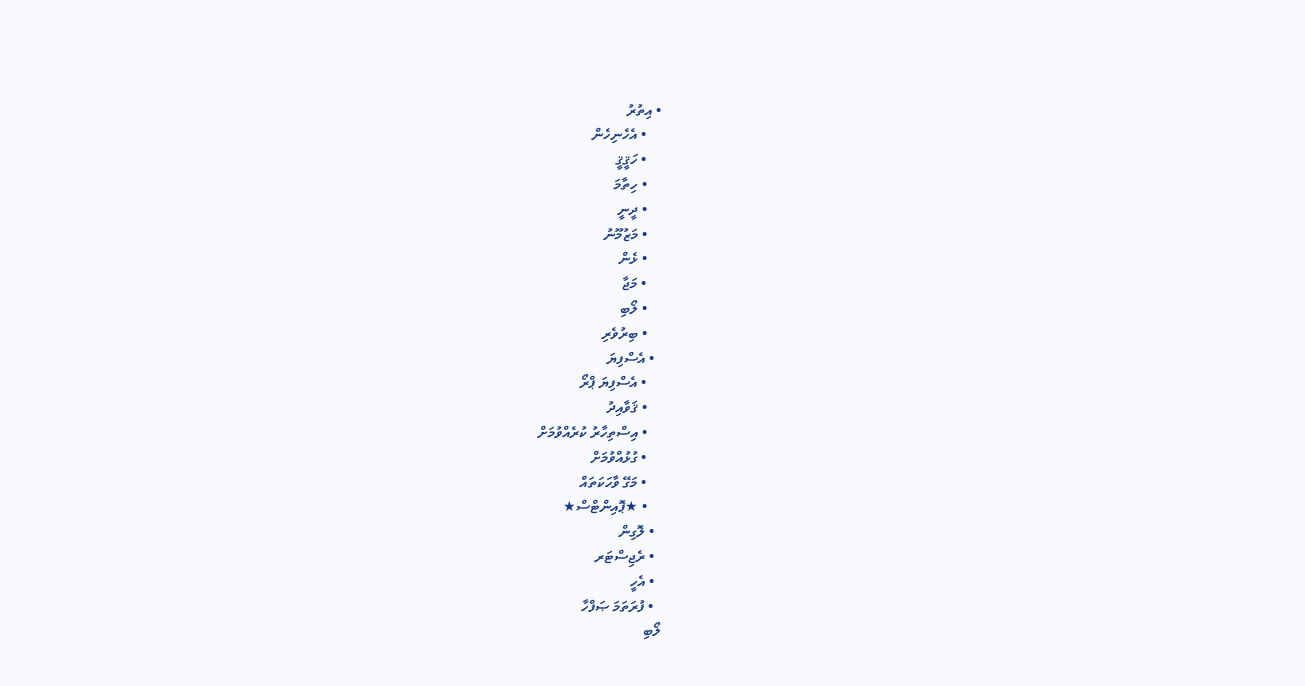• އިތުރު
    • އެހެނިހެން
    • ހަޤީޤީ
    • ހިތާމަ
    • ދީނީ
    • މަޒުމޫނު
    • ޅެން
    • މަޖާ
    • ލޯބި
    • ބިރުވެރި
  • އެސްފިޔަ
    • އެސްފިޔަ ޕްރޯ
    • ޤަވާއިދު
    • އިސްތިހާރު ކުރެއްވުމަށް
    • ގުޅުއްވުމަށް
    • މަގޭ ވާހަކަތައް
    • ★ޕޮއިންޓްސް★
  • ލޮގިން
  • ރެޖިސްޓަރ
  • އެހީ
  • ފުރަތަމަ ޞަފްހާ
ލޯބި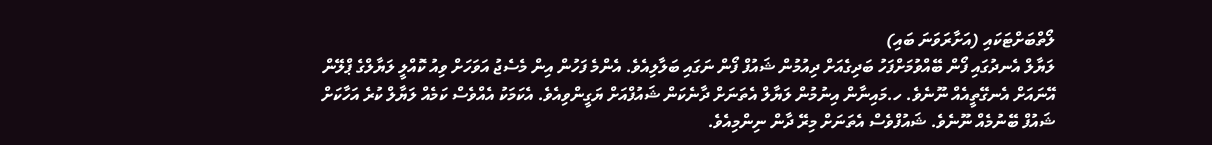ލޯތްބަށްޓަކައި (އަށާރަވަނަ ބައި)
ލަޔާލް އެނދުގައި ފޯން ބޭއްވުމަށްފަހު ބަދިގެއަށް ދިއުމުން ޝައުފް ފޯން ނަގައި ބަލާލިއެވެ. އެންމެ ފަހުން އިން މެސެޖު އަވަހަށް ވިއު ކޮއްލީ ލަޔާލްގެ ޕްލޭން އޭނައަށް އެނގޭތީއެއް ނޫނެވެ. ހ.މައިނާން އިނުމުން ލަޔާލް އެތަނަށް ދާނެކަން ޝައުފްއަށް ޔަގީންވިއެވެ. އެކަމަކު އެއްވެސް ކަމެއް ލަޔާލް ކުރެ އަހާކަށް ޝައުފް ބޭނުމެއް ނޫނެވެ. ޝައުފްވެސް އެތަނަށް މިރޭ ދާން ނިންމިއެވެ.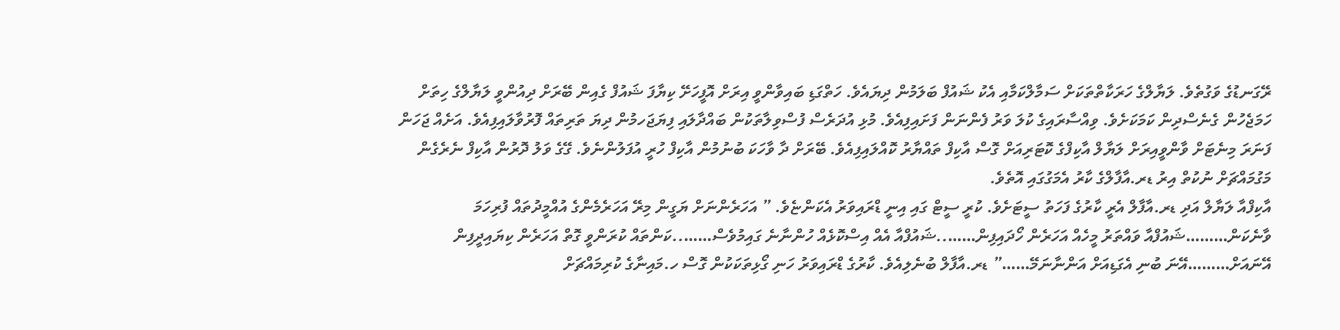ރޭގަނޑުގެ ވަގުތެވެ. ލަޔާލްގެ ހަރަކާތްތަކަށް ސަމާލްކަމާއި އެކު ޝައުފް ބަލަމުން ދިޔައެވެ. ހަތްގަޑި ބައިވާންވީ އިރަށް އޮފީހަށޭ ކިޔާފަ ޝައުފް ގެއިން ބޭރަށް ދިއުންވީ ލަޔާލްގެ ހިތަށް ހަމަޖެހުން ގެނެސްދިން ކަމަކަށެވެ. ވިއްސާރައިގެ ކުލަ ވަރު ފެންނަން ފަށައިފިއެވެ. މުޅި އުދަރެސް ފުސްވިލާތަކުން ބައްދާލައި ފިޔަޖަހމުން ދިޔަ ތަރިތައް ފޮރުވާލައިފިއެވެ. އަށެއް ޖަހަން ފަނަރަ މިނެޓަށް ވާންވީއިރަށް ލަޔާލް އާކިފްގެ ކޮޓަރިއަށް ގޮސް އާކިފް ތައްޔާރު ކޮއްލައިފިއެވެ. ބޭރަށް ދާ ވާހަކަ ބުނުމުން އާކިފް ހުރީ އުފަލުންނެވެ. ގޭގެ ވަލު ދޮރުން އާކިފް ނެރެގެން މަގުމައްޗަށް ނުކުތް އިރު ޑރ.އާފާލްގެ ކާރު އެމަގުގައި އޮތެވެ.
އާކިފްއާ ލަޔާލް އަދި ޑރ.އާފާލް އެރީ ކާރުގެ ފަހަތު ސީޓަށެވެ. ކުރީ ސީޓް ގައި އިނީ ޑްރައިވަރު އެކަންޏެވެ. ” އަހަރެންނަށް ޔަގީން މިރޭ އަހަރެމެންގެ އުއްމީދުތައް ފުރިހަމަ ވާނެކަން………ޝައުފްއާ ވައްތަރު މީހެއް އަހަރެން ހޯދައިފިން……..ޝައުފްއާ އެއް އިސްކޮޅެއް ހުންނާނެ ގައިމުވެސް……..ކަންތައް ކުރަންވީ ގޮތް އަހަރެން ކިޔައިދީފިން އޭނައަށް………އޭނަ ބުނި އެގަޑިއަށް އަންނާނަމޭ……” ޑރ.އާފާލް ބުނެލިއެވެ. ކާރުގެ ޑްރައިވަރު ހަނި ގޯޅިތަކަކުން ގޮސް ހ.މައިނާގެ ކުރިމައްޗަށް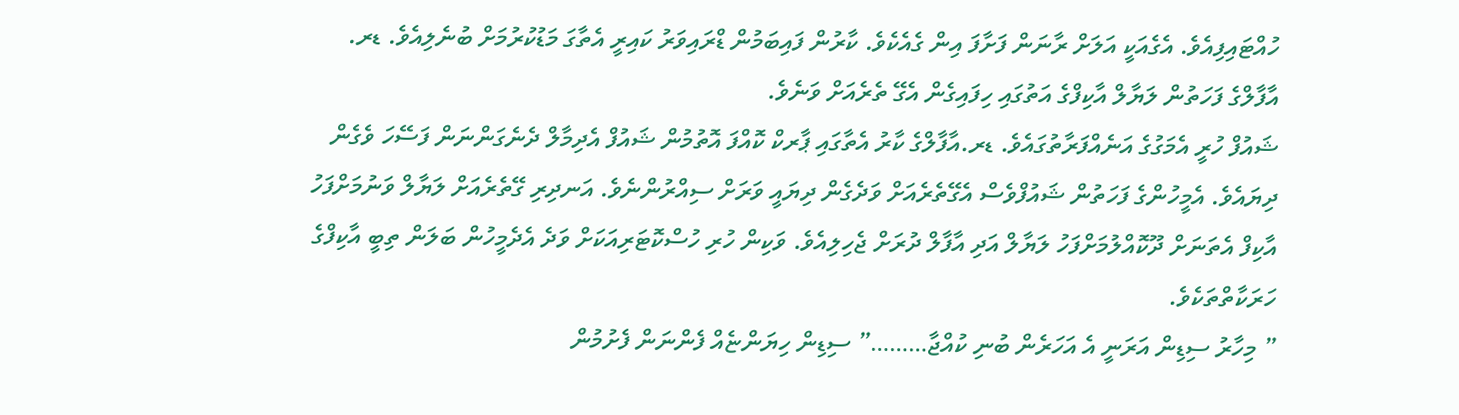ހުއްޓައިފިއެވެ. އެގެއަކީ އަލަށް ރާނަން ފަށާފަ އިން ގެއެކެވެ. ކާރުން ފައިބަމުން ޑްރައިވަރު ކައިރީ އެތާގަ މަޑުކުރުމަށް ބުނެލިއެވެ. ޑރ. އާފާލްގެ ފަހަތުން ލަޔާލް އާކިފްގެ އަތުގައި ހިފައިގެން އެގޭ ތެރެއަށް ވަނެވެ.
ޝައުފް ހުރީ އެމަގުގެ އަނެއްފަރާތުގައެވެ. ޑރ.އާފާލްގެ ކާރު އެތާގައި ޕާރކް ކޮއްފަ އޮތުމުން ޝައުފް އެދިމާލް ދެނެގަންނަން ފަސޭހަ ވެގެން ދިޔައެވެ. އެމީހުންގެ ފަހަތުން ޝައުފްވެސް އެގޭތެރެއަށް ވަދެގެން ދިޔައީ ވަރަށް ސިއްރުންނެވެ. އަނދިރި ގޭތެރެއަށް ލަޔާލް ވަނުމަށްފަހު އާކިފް އެތަނަށް ދޫކޮއްލުމަށްފަހު ލަޔާލް އަދި އާފާލް ދުރަށް ޖެހިލިއެވެ. ވަކިން ހުރި ހުސްކޮޓަރިއަކަށް ވަދެ އެދެމީހުން ބަލަން ތިބީ އާކިފްގެ ހަރަކާތްތަކެވެ.
” މިހާރު ސިޑިން އަރަނީ އެ އަހަރެން ބުނި ކުއްޖާ………” ސިޑިން ހިޔަންޏެއް ފެންނަން ފެށުމުން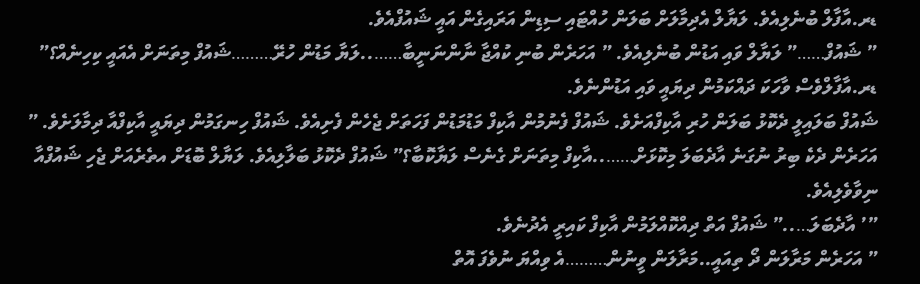ޑރ.އާފާލް ބުނެލިއެވެ. ލަޔާލް އެދިމާލަށް ބަލަން ހުއްޓައި ސިޑިން އަރައިގެން އައީ ޝައުފްއެވެ.
” ޝައުފް……” ލަޔާލް ވައި އަޑުން ބުނެލިއެވެ. ” އަހަރެން ބުނި ކުއްޖާ ނާންނަނީބާ……..ލަޔާ މަޑުން ހުރޭ………ޝައުފް މިތަނަށް އެއައީ ކިހިނެއް؟” ޑރ.އާފާލްވެސް ވާހަކަ ދައްކަމުން ދިޔައީ ވައި އަޑުންނެވެ.
ޝައުފް ބަލައިލީ ދެކޮޅު ބަލަން ހުރި އާކިފްއަށެވެ. ޝައުފް ފެނުމުން އާކިފް މަޑުމަޑުން ފަހަތަށް ޖެހެން ފެށިއެވެ. ޝައުފް ހިނގަމުން ދިޔައީ އާކިފްއާ ދިމާލަށެވެ. ” އަހަރެން ދެކެ ބިރު ނުގަނެ އާދެބަލަ މިކޮޅަށް……..އާކިފް މިތަނަށް ގެނެސް ލަޔާކޮބާ؟” ޝައުފް ދެކޮޅު ބަލާލިއެވެ. ލަޔާލް ބޮޑަށް އތެރެއަށް ޖެހި ޝައުފްއާ ނިވާވެލިއެވެ.
”’ އާދެބަލަ…..” ޝައުފް އަތް ދިއްކޮއްލަމުން އާކިފް ކައިރީ އެދުނެވެ.
” އަހަރެން މަރާލަން ދޯ ތިއައީ..މަރާލަން ވީނުން………އެ ވިއްޔަ ނުވެފަ އޮތް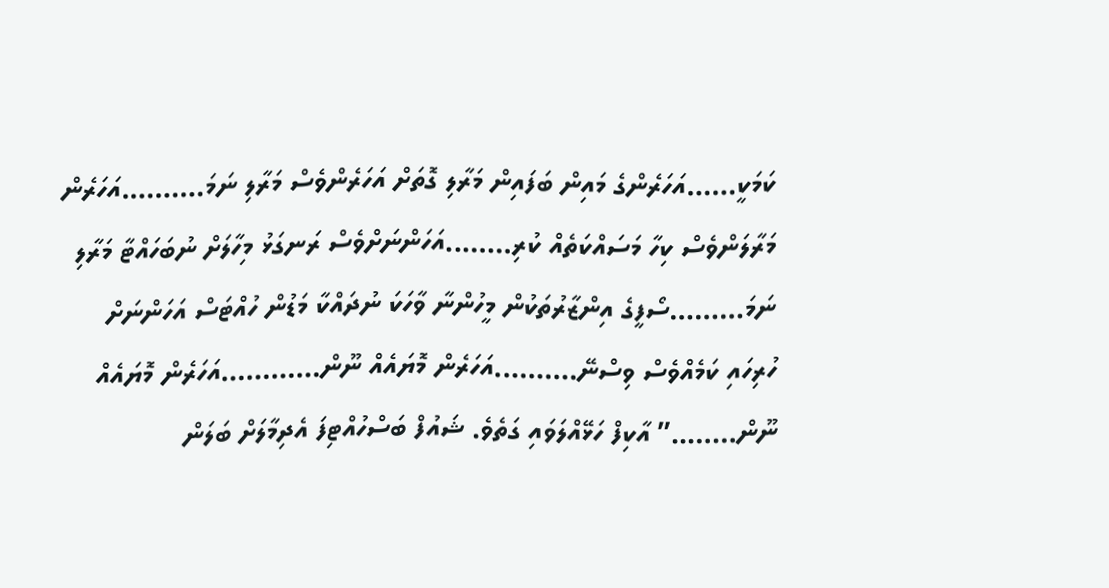ކަމަކީ……އަހަރެންގެ މައިން ބަފައިން މަރާލި ގޮތަށް އަހަރެންވެސް މަރާލި ނަމަ……….އަހަރެން މަރާލަންވެސް ކިހާ މަސައްކަތެއް ކުރި……..އަހަންނަށްވެސް ރަނގަޅު މިހާލަށް ނުބަހައްޓާ މަރާލި ނަމަ………ސޯފީގެ އިންޒާރުތަކުން މީހުންނާ ވާހަކަ ނުދައްކާ މަޑުން ހުއްޓަސް އަހަންނަށް ހުރިހައި ކަމެއްވެސް ވިސްނޭ……….އަހަރެން މޮޔައެއް ނޫން…………އަހަރެން މޮޔައެއް ނޫން……..” އާކިފް ހަޅޭއްލަވައި ގަތެވެ. ޝައުފް ބަސްހުއްޓިފަ އެދިމާލަށް ބަލަން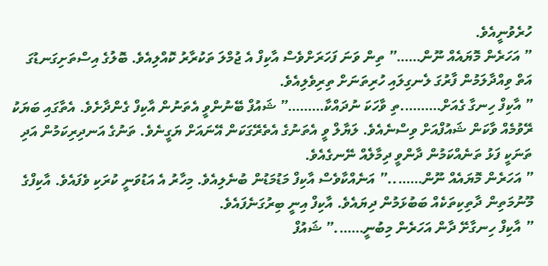ހުރެވުނީއެވެ.
” އަހަރެން މޮޔައެއް ނޫން……” ތިން ވަނަ ފަހަރަށްވެސް އާކިފް އެ ޖުމްލަ ތަކުރާރު ކޮއްލިއެވެ. ބޮލުގެ އިސްތަށިގަނޑުގަ އަތް ވިއްދާލަމުން ފާރުގަ ލެނގިލައި ހުރިތަނަށް ތިރިވެލިއެވެ.
” އާކިފް ހިނގާ ގެއަށް……….ތި ވާހަކަ ނުދައްކާ………” ޝައުފް ބޭނުންވީ އެތަނުން އާކިފް ގެންދާށެވެ. އެތާގައި ބަޔަކު ރޭވުމެއް ވާކަން ޝައުފްއަށް ވިސްނެއެވެ. ލަޔާލް ވީ އެތަނުގެ އެތެރޭގަކަން އޭނައަށް ޔަގީނެވެ. ތަނުގެ އަނދިރިކަމުން އަދި ތަނަކީ ފަޅު ތަނެއްކަމުން ދާންވީ ދިމާލެއް ނޭނގެއެވެ.
” އަހަރެން މޮޔައެއް ނޫން……..” އަނެއްކާވެސް އާކިފް މަޑުމަޑުން ބުނެލިއެވެ. މިހާރު އެ އަޑުވަނީ ކުރަކި ވެފައެވެ. އާކިފްގެ މޫނުމަތިން ދާތިކިތަކެއް ބަބުޅަމުން ދިޔައެވެ. އާކިފް އިނީ ބިރުގަނެފައެވެ.
” އާކިފް ހިނގާށޭ ދާން އަހަރެން މިބުނީ…….” ޝައުފް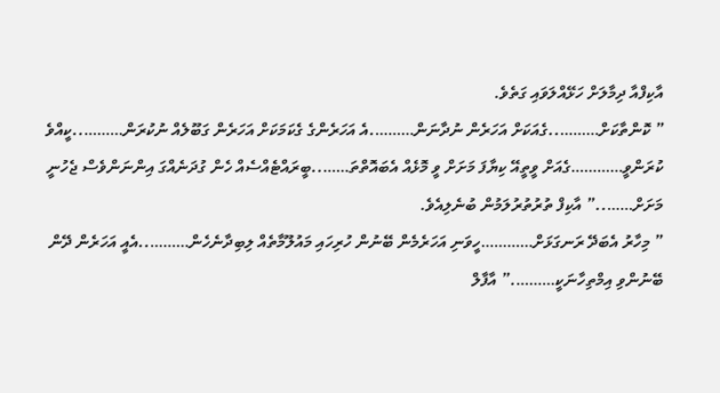އާކިފްއާ ދިމާލަށް ހަޅޭއްލަވައި ގަތެވެ.
” ކޮންތާކަށް………..ގެއަކަށް އަހަރެން ނުދާނަން……….އެ އަހަރެންގެ ގެކަމަކަށް އަހަރެން ގަބޫލެއް ނުކުރަން………..ކީއްވެ ކުރަންވީ…………ގެއަށް ވީތީއޭ ކިޔާފަ މަށަށް ވީ މޮޅެއް އެބައޮތްތަ……..ބީރައްޓެއްސެއް ހެން ގުދަނެއްގަ އިންނަންވެސް ޖެހުނީ މަށަށް……..” އާކިފް ތުރުތުރުލަމުން ބުނެލިއެވެ.
” މިހާރު އެބަދޭ ރަނގަޅަށް…………ހީވަނި އަހަރެމެން ބޭނުން ހުރިހައި މައުލޫމާތެއް ލިބިދާނެހެން………..އެއީ އަހަރެން ދޭން ބޭނުންވި އިމްތިހާނަކީ……….” އާފާލް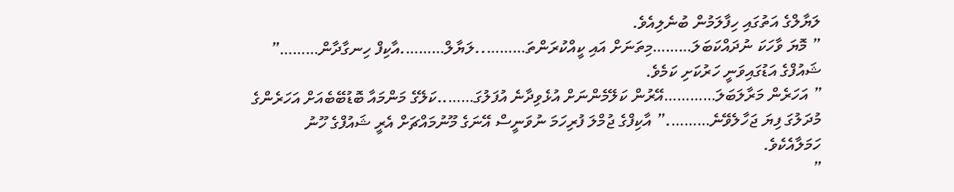ލަޔާލްގެ އަތުގައި ހިފާލަމުން ބުނެލިއެވެ.
” މޮޔަ ވާހަކަ ނުދައްކަބަލަ………މިތަނަށް އައި ކީއްކުރަންތަ………..ލަޔާލް……….އާކިފް ހިނގާދާން………” ޝައުފްގެ އަޑުގައިވަނީ ހަރުކަށި ކަމެވެ.
” އަހަރެން މަރާލަބަލަ…………އޭރުން ކަލޭމެންނަށް އުޅެވިދާނެ އުފަލުގަ……..ކަލޭގެ މަންމައާ ބޮޑުބޭބެއަށް އަހަރެންގެ މުދަލުގަ ފިޔަ ޖަހާލެވޭނެ……….” އާކިފްގެ ޖުމްލަ ފުރިހަމަ ނުވަނީސް އޭނަގެ މޫނުމައްޗަށް އެރީ ޝައުފްގެ ހޫނު ހަމަލާއެކެވެ.
”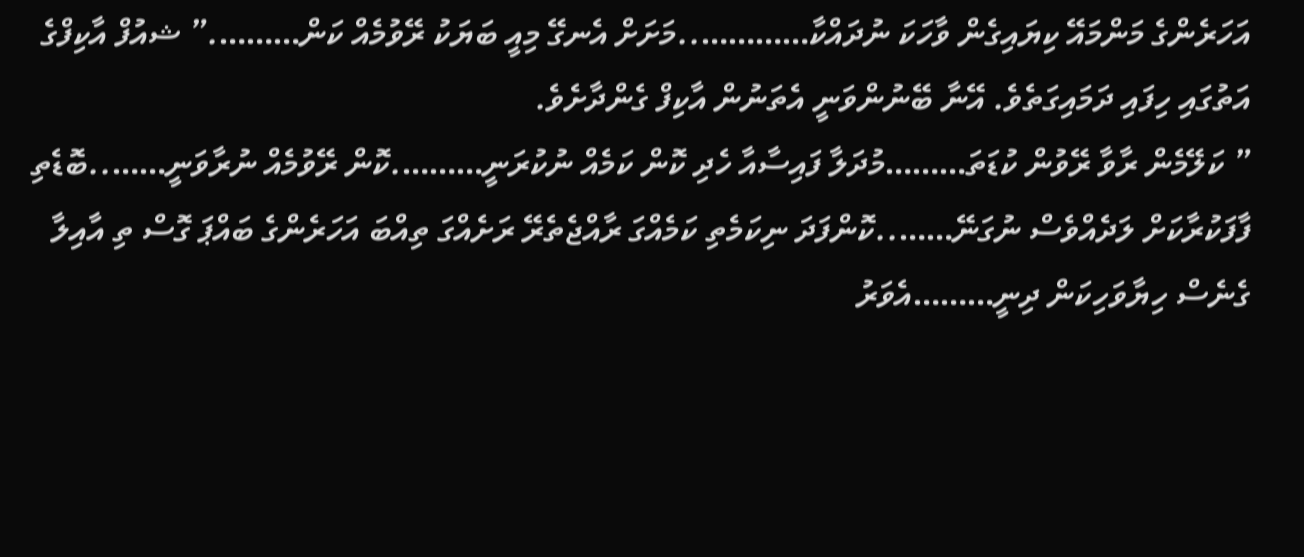އަހަރެންގެ މަންމައޭ ކިޔައިގެން ވާހަކަ ނުދައްކާ…………..މަށަށް އެނގޭ މިއީ ބަޔަކު ރޭވުމެއް ކަން……….” ޝއުފް އާކިފްގެ އަތުގައި ހިފައި ދަމައިގަތެވެ. އޭނާ ބޭނުންވަނީ އެތަނުން އާކިފް ގެންދާށެވެ.
” ކަލޭމެން ރާވާ ރޭވުން ކުޑަތަ………މުދަލާ ފައިސާއާ ހެދި ކޮން ކަމެއް ނުކުރަނީ……….ކޮން ރޭވުމެއް ނުރާވަނީ……..ބޮޑެތި ފާފަކުރާކަށް ލަދެއްވެސް ނުގަނޭ……..ކޮންފަދަ ނިކަމެތި ކަމެއްގަ ރާއްޖެތެރޭ ރަށެއްގަ ތިއްބަ އަހަރެންގެ ބައްޕަ ގޮސް ތި އާއިލާ ގެނެސް ހިޔާވަހިކަން ދިނީ………އެވަރު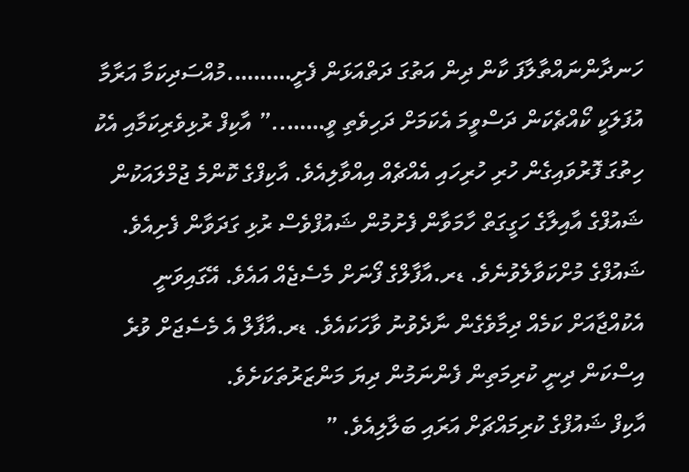ހަނދާންނައްތާލާފަ ކާން ދިން އަތުގަ ދަތްއަޅަން ފެށީ……….މުއްސަދިކަމާ އަރާމާ އުފަލަކީ ކޯއްޗެކަން ދަސްވީމަ އެކަމަށް ދަހިވެތި ވީ……..” އާކިފް ރުޅިވެރިކަމާއި އެކު ހިތުގަ ފޮރުވައިގެން ހުރި ހުރިހައި އެއްޗެއް އިއްވާލިއެވެ. އާކިފްގެ ކޮންމެ ޖުމްލައަކުން ޝައުފްގެ އާއިލާގެ ހަގީގަތް ހާމަވާން ފެށުމުން ޝައުފްވެސް ރުޅި ގަދަވާން ފެށިއެވެ. ޝައުފްގެ މުށްކަވާލެވުނެވެ. ޑރ.އާފާލްގެ ފޯނަށް މެސެޖެއް އައެވެ. އޭގައިވަނީ އެކުއްޖާއަށް ކަމެއް ދިމާވެގެން ނާދެވުނު ވާހަކައެވެ. ޑރ.އާފާލް އެ މެސެޖަށް ވުރެ އިސްކަން ދިނީ ކުރިމަތިން ފެންނަމުން ދިޔަ މަންޒަރުތަކަށެވެ.
އާކިފް ޝައުފްގެ ކުރިމައްޗަށް އަރައި ބަލާލިއެވެ. ”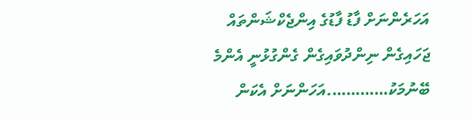އަހަރެންނަށް ފާޑު ފާޑުގެ އިންޖެކްޝަންތައް ޖަހައިގެން ނިންދުވައިގެން ގެންގުޅުނީ އެންމެ ބޭނުމަކު………….އަހަންނަށް އެކަން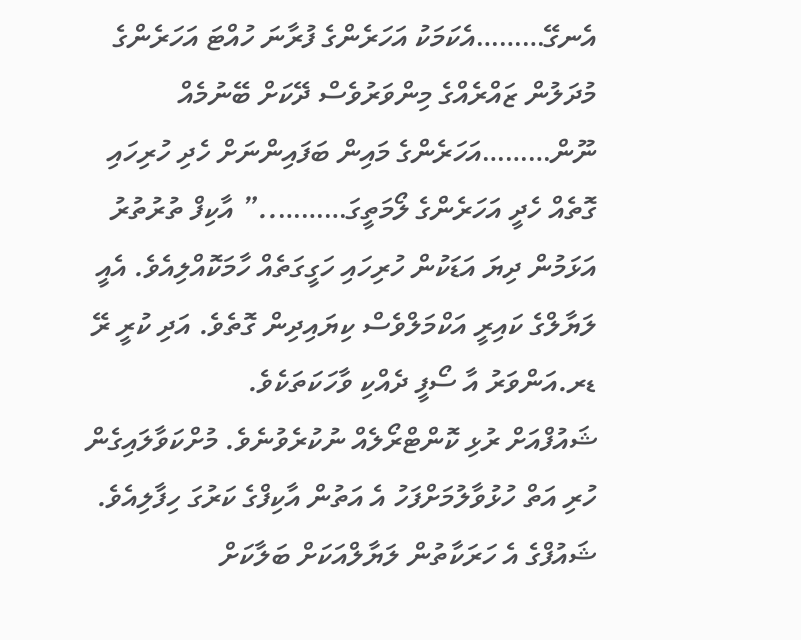އެނގޭ………އެކަމަކު އަހަރެންގެ ފުރާނަ ހުއްޓަ އަހަރެންގެ މުދަލުން ޒައްރެއްގެ މިންވަރުވެސް ދޭކަށް ބޭނުމެއް ނޫން………އަހަރެންގެ މައިން ބަފައިންނަށް ހެދި ހުރިހައި ގޮތެއް ހެދީ އަހަރެންގެ ލޯމަތީގަ………..” އާކިފް ތުރުތުރު އަޅަމުން ދިޔަ އަޑަކުން ހުރިހައި ހަގީގަތެއް ހާމަކޮއްލިއެވެ. އެއީ ލަޔާލްގެ ކައިރީ އަކްމަލްވެސް ކިޔައިދިން ގޮތެވެ. އަދި ކުރީ ރޭ ޑރ.އަންވަރު އާ ސޯފީ ދެއްކި ވާހަކަތަކެވެ.
ޝައުފްއަށް ރުޅި ކޮންޓްރޯލެއް ނުކުރެވުނެވެ. މުށްކަވާލައިގެން ހުރި އަތް ހުޅުވާލުމަށްފަހު އެ އަތުން އާކިފްގެ ކަރުގަ ހިފާލިއެވެ. ޝައުފްގެ އެ ހަރަކާތުން ލަޔާލްއަކަށް ބަލާކަށް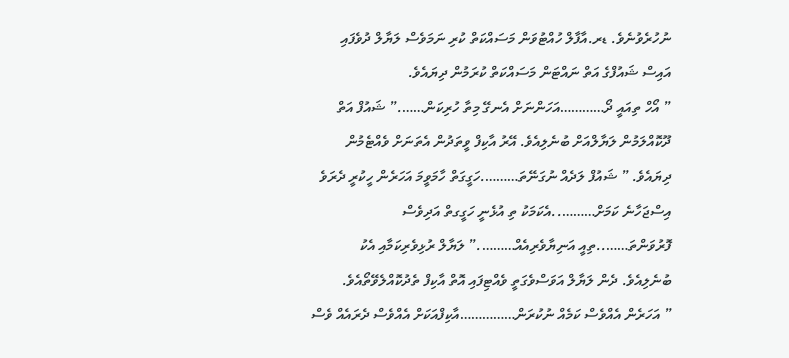ނުހުރެވުނެވެ. ޑރ.އާފާލް ހުއްޓުވަން މަސައްކަތް ކުރި ނަމަވެސް ލަޔާލް ދުވެފައި އައިސް ޝައުފްގެ އަތް ނައްޓަން މަސައްކަތް ކުރަމުން ދިޔައެވެ.
” އޯހް ތިއައީ ދޯ…………އަހަންނަށް އެނގޭ މިތާ ހުރިކަން…….” ޝައުފް އަތް ދޫކޮއްލަމުން ލަޔާލްއަށް ބުނެލިއެވެ. އޭރު އާކިފް ވީތަދުން އެތަނަށް ވެއްޓެމުން ދިޔައެވެ. ” ޝައުފް ލަދެއް ނުގަނޭތަ……….ހަގީގަތް ހާމަވީމަ އަހަރެން ހީކުރީ ދެރަވެ އިސްޖަހާނެ ކަމަށް………..އެކަމަކު ތި އުޅެނީ ހަގީގތް އަދިވެސް ފޮރުވަންތަ……..ތިއީ އަނިޔާވެރިއެއް……….” ލަޔާލް ރުޅިވެރިކަމާއި އެކު ބުނެލިއެވެ. ދެން ލަޔާލް އަވަސްވެގަތީ ވެއްޓިފައި އޮތް އާކިފް ތެދުކޮއްލެވޭތޯއެވެ.
” އަހަރެން އެއްވެސް ކަމެއް ނުކުރަން……………އާކިފްއަކަށް އެއްވެސް ދެރައެއް ވެސް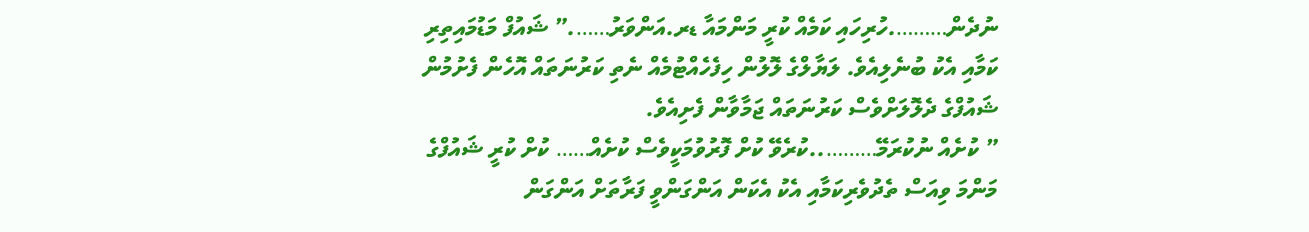ނުދެން……….ހުރިހައި ކަމެއް ކުރީ މަންމައާ ޑރ.އަންވަރު…….” ޝައުފް މަޑުމައިތިރި ކަމާއި އެކު ބުނެލިއެވެ. ލަޔާލްގެ ލޮލުން ހިފެހެއްޓުމެއް ނެތި ކަރުނަތައް އޮހެން ފެށުމުން ޝައުފްގެ ދެލޮލަށްވެސް ކަރުނަތައް ޖަމާވާން ފެށިއެވެ.
” ކުށެއް ނުކުރަމޭ………..ކުރެވޭ ކުށް ފޮރުވުމަކީވެސް ކުށެއް…… ކުށް ކުރީ ޝައުފްގެ މަންމަ ވިއަސް ތެދުވެރިކަމާއި އެކު އެކަން އަންގަންވީ ފަރާތަށް އަންގަން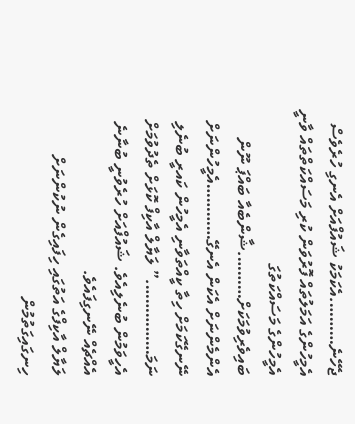ޖެހޭނެ……….އެކަމަކު ޝައުފްއަށް އެނގި ހުރެވެސް އެމީހުންގެ އަމަލުތައް ފޮރުވަން ކުރި މަސައްކަތްތައް ވާނީ އެމީހުންގެ މަސައްކަތުގަ ބައިވެރިވުމަކަށް……….ޝާންބެއާ ބައްޕަ ނޫން އެންމެންނަށް އެކަން އެނގޭ…………އެމީހުންނަށް ނޭނގޭކަމަށް ހިތާ ކީއްތަވާނި އެމީހުން ކައރީ ބުނެލި ނަމަ…………….” ލަޔާލް އާކިފް ކޮޅަށް ތެދުވުމަށް އެހީވަމުން ބުނެލިއެވެ. ޝައުފްއަށް ހުރެވުނީ ބުނާނެ އެއްޗެއް ނޭނގިފައެވެ.
ލަޔާލް އާކިފްގެ އަތުގައި ހިފައިގެން ނުކުންނަށް ހިނގައިގަތުމުން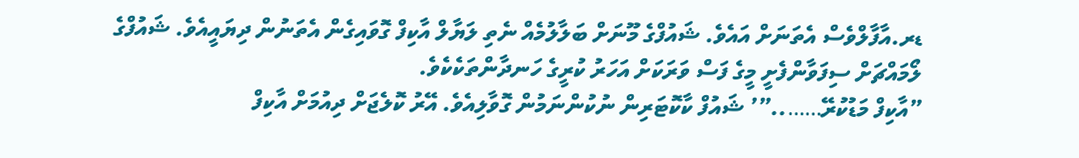ޑރ.އާފާލްވެސް އެތަނަށް އައެވެ. ޝައުފްގެ މޫނަށް ބަލާލުމެއް ނެތި ލަޔާލް އާކިފް ގޮވައިގެން އެތަނުން ދިޔައީއެވެ. ޝައުފްގެ ލޯމައްޗަށް ސިފަވާންފެށީ މީގެ ފަސް ވަރަކަށް އަހަރު ކުރީގެ ހަނދާންތަކެކެވެ.
”އާކިފް މަޑުކުރޭ……..”’ ޝައުފް ކާކޮޓަރިން ނުކުންނަމުން ގޮވާލިއެވެ. އޭރު ކޮލެޖަށް ދިއުމަށް އާކިފް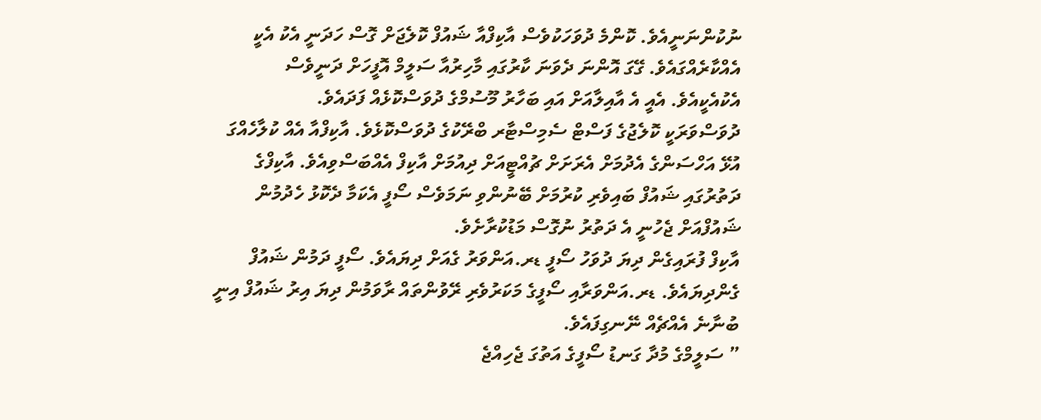ނުކުންނަނީއެވެ. ކޮންމެ ދުވަހަކުވެސް އާކިފްއާ ޝައުފް ކޮލެޖަށް ގޮސް ހަދަނީ އެކު އެކީ އެއްކާރެއްގައެވެ. ގޭގަ އޮންނަ ދެވަނަ ކާރުގައި މާހިރުއާ ސަލީމް އޮފީހަށް ދަނީވެސް އެކުއެކީއެވެ. އެއީ އެ އާއިލާއަށް އައި ބަހާރު މޫސުމްގެ ދުވަސްކޮޅެއް ފަދައެވެ.
ދުވަސްވަރަކީ ކޮލެޖުގެ ފަސްޓް ސެމިސްޓާރ ބްރޭކުގެ ދުވަސްކޮޅެވެ. އާކިފްއާ އެއް ކުލާހެއްގަ އުޅޭ އަހްސަންގެ އެދުމަށް އެރަށަށް ޗުއްޓީއަށް ދިއުމަށް އާކިފް އެއްބަސްވިއެވެ. އާކިފްގެ ދަތުރުގައި ޝައުފް ބައިވެރި ކުރުމަށް ބޭނުންވި ނަމަވެސް ސޯފީ އެކަމާ ދެކޮޅު ހެދުމުން ޝައުފްއަށް ޖެހުނީ އެ ދަތުރު ނުގޮސް މަޑުކުރާށެވެ.
އާކިފް ފުރައިގެން ދިޔަ ދުވަހު ސޯފީ ޑރ.އަންވަރު ގެއަށް ދިޔައެވެ. ސޯފީ ދަމުން ޝައުފް ގެންދިޔައެވެ. ޑރ.އަންވަރާއި ސޯފީގެ މަކަރުވެރި ރޭވުންތައް ރާވަމުން ދިޔަ އިރު ޝައުފް އިނީ ބުނާނެ އެއްޗެއް ނޭނގިފައެވެ.
” ސަލީމްގެ މުދާ ގަނޑު ސޯފީގެ އަތުގަ ޖެހިއްޖެ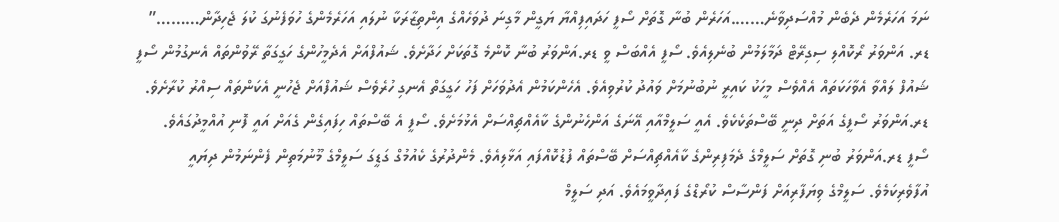ނަމަ އަހަރެމެން ދެބެން މުއްސަދިވާނެ…….އަހަރެން ބުނާ ގޮތަށް ސޯފީ ހަދައިފިއްޔާ ޔަގީން މާގިނަ ދުވަހެއްގެ އިންތިޒާރަކާ ނުލައި އަހަރެމެންގެ ހުވަފެނުގަ ކުލަ ޖެހިދާން………” ޑރ. އަންވަރު ރޯކޮއްލި ސިގިރޭޓް ދަމާލަމުން ބުނެލިއެވެ. ސޯފީ އެއްބަސް ވީ ޑރ.އަންވަރު ބުނާ ކޮންމެ ގޮތަކަށް ހަދާށެވެ. ޝައުފްއަށް އެދެމީހުންގެ ހަގީގަތާ ރޭވުންތައް އެނގުމުން ސޯފީ ޝައުފް ލައްވާ އެވާހަކަތައް އެއްވެސް މީހަކު ކައިރީ ނުބުނުމަށް ވައުދު ކުރުވިއެވެ. އެހެންކަމުން އެދުވަހަށް ފަހު ހަގީގަތް އެނގި ހުރެވެސް ޝައުފްއަށް ޖެހުނީ އެކަންތައް ސިއްރު ކުރާށެވެ.
ޑރ.އަންވަރު ސޯފީގެ އަތަށް ދިނީ ބޭސްތަކެކެވެ. އެއީ ސަލީމްއާއި އޭނަގެ އަންހެނުންގެ ކާއެއްޗިއްސަށް އެޅުމަށެވެ. ސޯފީ އެ ބޭސްތައް ހިފައިގެން ގެއަށް އައީ ފޮނި އުއްމީދުގައެވެ.
ސޯފީ ޑރ.އަންވަރު ބުނި ގޮތަށް ސަލީމްގެ ދެމަފިރިންގެ ކާއެއްޗިއްސަށް ބޭސްތައް ފުޑުކޮއްފައި އަޅާލިއެވެ. މެންދުރުގެ ކެއުމުގް ގަޑީގަ ސަލީމްގެ މޫނުމަތިން ފެންނަމުން ދިޔައީ އުފާވެރިކަމެވެ. ސަލީމްގެ ވިޔަފާރިއަށް ފަންސާސް ކުރޯޑްގެ ފައިދާވީމައެވެ. އަދި ސަލީމް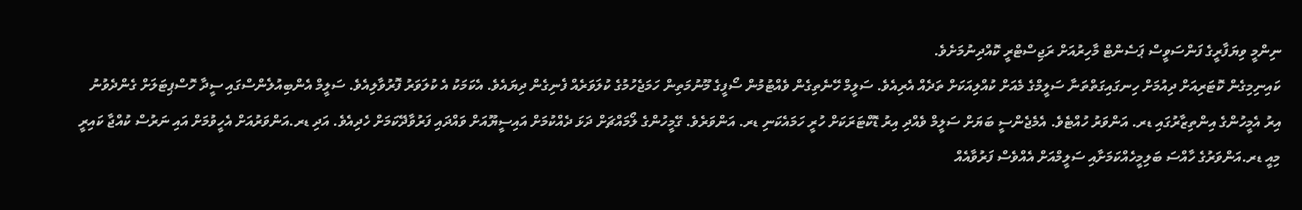ނިންމީ ވިޔަފާރީގެ ފަންސަވީސް ޕަސެންޓް މާހިރުއަށް ރަޖިސްޓްރީ ކޮއްދިނުމަށެވެ.
ކައިނިމިގެން ކޮޓަރިއަށް ދިއުމަށް ހިނގައިގަތްތަނާ ސަލީމްގެ މެއަށް ކުއްލިއަކަށް ތަދެއް އެރިއެވެ. ސަލީމް ހޭނެތިގެން ވެއްޓުމުން ސޯފީގެ މޫނުމަތިން ހަމަޖެހުމުގެ ކުލަވަރެއް ފެނިގެން ދިޔައެވެ. އެކަމަކު އެ ކުލަވަރު ފޮރުވާލިއެވެ. ސަލީމް އެންބިއުލެންސްގައި ސީދާ ހޮސްޕިޓަލަށް ގެންދެވުނު އިރު އެމީހުންގެ އިންތިޒާރުގައި ޑރ. އަންވަރު ހުއްޓެވެ. އެމެޖެންސީ ބަޔަށް ސަލީމް ވެއްދި އިރު ޑޮކްޓަރަކަށް ހުރީ ހަމައެކަނި ޑރ. އަންވަރެވެ. ގޭމީހުންގެ ލޯމައްޗަށް ދަޅަ ދެއްކުމަށް އައިސީޔޫއަށް ވައްދައި ފަރުވާދޭކަމަށް ހެދިއެވެ. އަދި ޑރ.އަންވަރުއަށް އެހީވުމަށް އައި ނަރުސް ކުއްޖާ ކައިރީ މިއީ ޑރ.އަންވަރުގެ ހާއްސަ ބަލިމީހެއްކަމަށާއި ސަލީމްއަށް އެއްވެސް ފަރުވާއެއް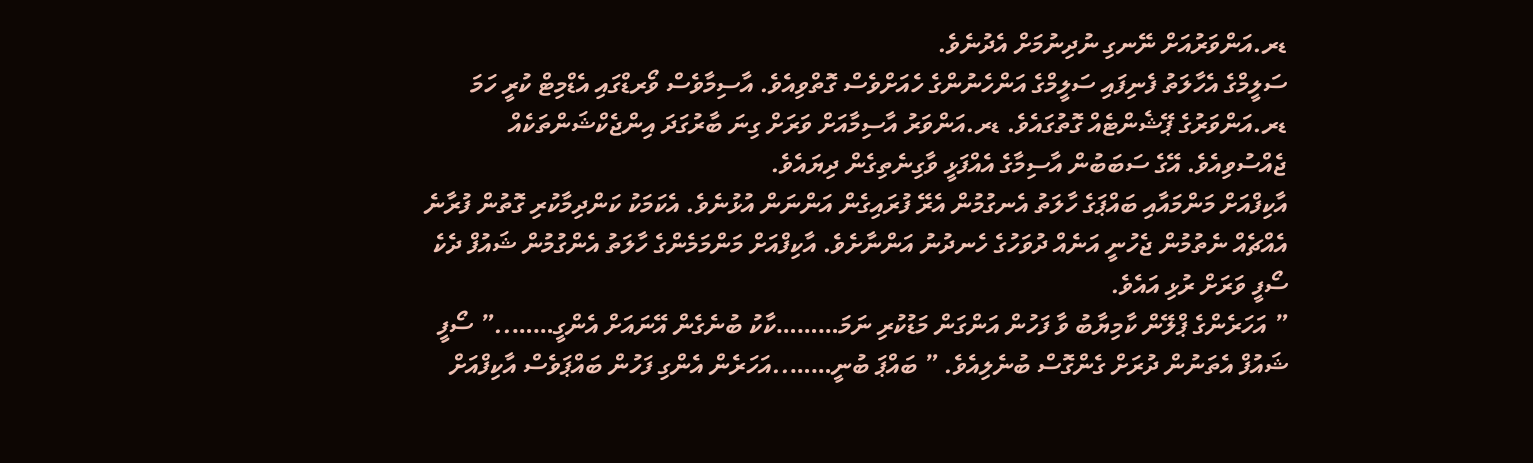ޑރ.އަންވަރުއަށް ނޭނގި ނުދިނުމަށް އެދުނެވެ.
ސަލީމްގެ އެހާލަތު ފެނިފައި ސަލީމްގެ އަންހެނުންގެ ހެއަށްވެސް ގޮތްވިއެވެ. އާސިމާވެސް ވޯރޑްގައި އެޑްމިޓް ކުރީ ހަމަ ޑރ.އަންވަރުގެ ޕޭޝެންޓެއް ގޮތުގައެވެ. ޑރ.އަންވަރު އާސިމާއަށް ވަރަށް ގިނަ ބާރުގަދަ އިންޖެކްޝަންތަކެއް ޖެއްސުވިއެވެ. އޭގެ ސަބަބުން އާސިމާގެ އެއްފަޅީ ވާގިނެތިގެން ދިޔައެވެ.
އާކިފްއަށް މަންމައާއި ބައްޕަގެ ހާލަތު އެނގުމުން އެރޭ ފުރައިގެން އަންނަން އުޅުނެވެ. އެކަމަކު ކަންދިމާކުރި ގޮތުން ފުރާނެ އެއްޗެއް ނެތުމުން ޖެހުނީ އަނެއް ދުވަހުގެ ހެނދުނު އަންނާށެވެ. އާކިފްއަށް މަންމަމެންގެ ހާލަތު އެންގުމުން ޝައުފް ދެކެ ސޯފީ ވަރަށް ރުޅި އައެވެ.
” އަހަރެންގެ ޕްލޭން ކާމިޔާބު ވާ ފަހުން އަންގަން މަޑުކުރި ނަމަ………ކާކު ބުނެގެން އޭނައަށް އެންގީ……..” ސޯފީ ޝައުފް އެތަނުން ދުރަށް ގެންގޮސް ބުނެލިއެވެ. ” ބައްޕަ ބުނީ……..އަހަރެން އެންގި ފަހުން ބައްޕަވެސް އާކިފްއަށް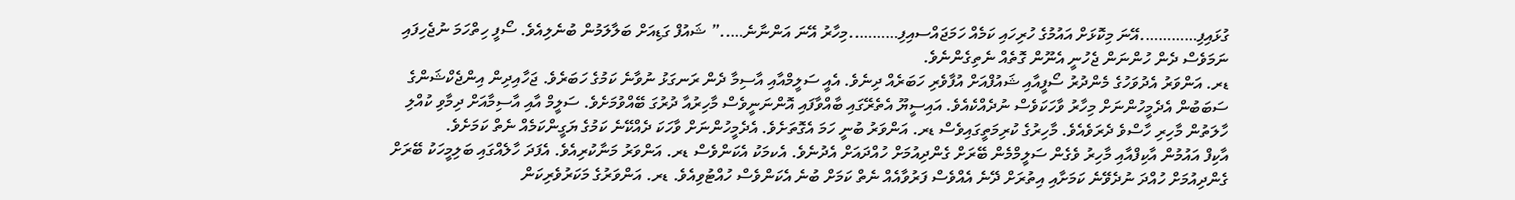ގުޅައިފި………….އޭނަ މިކޮޅަށް އައުމުގެ ހުރިހައި ކަމެއް ހަމަޖައްސއިފި………..މިހާރު އޭނަ އަންނާނެ…..” ޝައުފް ގަޑިއަށް ބަލާލަމުން ބުނެލިއެވެ. ސޯފީ ހިތްހަމަ ނުޖެހިފައި ނަމަވެސް ދެން ހުންނަން ޖެހުނީ އެނޫން ގޮތެއް ނެތިގެންނެވެ.
ޑރ. އަންވަރު އެދުވަހުގެ މެންދުރު ސޯފީއާއި ޝައުފްއަށް އުފާވެރި ހަބަރެއް ދިނެވެ. އެއީ ސަލީމްއާއި އާސިމާ ދެން ރަނގަޅު ނުވާނެ ކަމުގެ ހަބަރެވެ. ޖަހާއިދިން އިންޖެކްޝަންގެ ސަބަބުން އެދެމީހުންނަށް މިހާރު ވާހަކަވެސް ނުދެއްކެއެވެ. އައިސީޔޫ އެތެރޭގައި ބާއްވާފައި އޮންނަނީވެސް މާހިރުއާ ދުރުގަ ބޭއްވުމަށެވެ. ސަލީމް އާއި އާސިމާއަށް ދިމާވި ކުއްލި ހާލަތުން މާހިރި ހާސްވެ ދެރަވެއެވެ. މާހިރުގެ ކުރިމަތީގައިވެސް ޑރ. އަންވަރު ބުނީ ހަމަ އެގޮތަށެވެ. އެދެމީހުންނަށް ވާހަކަ ދެއްކޭނެ ކަމުގެ ޔަގީންކަމެއް ނެތް ކަމަށެވެ.
އާކިފް އައުމުން އާކިފްއާއި މާހިރު ވެގެން ސަލީމްމެން ބޭރަށް ގެންދިއުމަށް ހުއްދައަށް އެދުނެވެ. އެކމަކު އެކަންވެސް ޑރ. އަންވަރު މަނާކުރިއެވެ. އެފަދަ ހާލެއްގައި ބަލިމީހަކު ބޭރަށް ގެންދިއުމަށް ހުއްދަ ނުދެވޭނެ ކަމަށާއި އިތުރަށް ދޭނެ އެއްވެސް ފަރުވާއެއް ނެތް ކަމަށް ބުނެ އެކަންވެސް ހުއްޓުވިއެވެ. ޑރ. އަންވަރުގެ މަކަރުވެރިކަން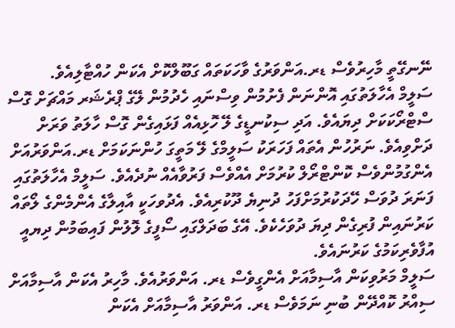ނޭނގޭތީ މާހިރުވެސް ޑރ.އަންވަރުގެ ވާހަކަތައް ގަބޫލްކޮށް އެކަން ހުއްޓާލިއެވެ.
ސަލީމް އެހާލަތުގައި އޮންނަން ފެށުމުން ވިސްނައި ހެދުމުން ލޭގެ ޕްރެޝަރ މައްޗަށް ގޮސް ސްޓްރޯކަކަށް ދިޔައެވެ. އަދި ސިކުނޑީގެ ލޭ ހޮޅިއެއް ފަޅައިގެން ގޮސް ހާލަތު ވަރަށް ދަށްވިއެވެ. ނަރުހުން އެތައް ފަހަރަކު ސަލީމްގެ ލޭ މަތީގަ ހުންނަކަމަށް ޑރ.އަންވަރުއަށް އެންގުމުންވެސް ކޮންޓްރޯލް ކުރުމަށް އެއްވެސް ފަރުވާއެއް ނުދެއެވެ. ސަލީމް އެހާލަތުގައި ފަނަރަ ދުވަސް ހޭދަކުރުމަށްފަހު ދުނިޔެ ދޫކުރިއެވެ. އެދުވހަކީ އާއިލާގެ އެންމެންގެ ލޯތައް ކަރުނައިން ފުރިގެން ދިޔަ ދުވަހެކެވެ. އޭގެ ބަދަލްގައި ސޯފީގެ ލޮލުން ފައިބަމުން ދިޔއީ އުފާވެރިކަމުގެ ކަރުނައެވެ.
ސަލީމް މަރުވިކަން އާސިމާއަށް އެންގީވެސް ޑރ. އަންވަރުއެވެ. މާހިރު އެކަން އާސިމާއަށް ސިއްރު ކޮއްދޭން ބުނި ނަމަވެސް ޑރ. އަންވަރު އާސިމާއަށް އެކަން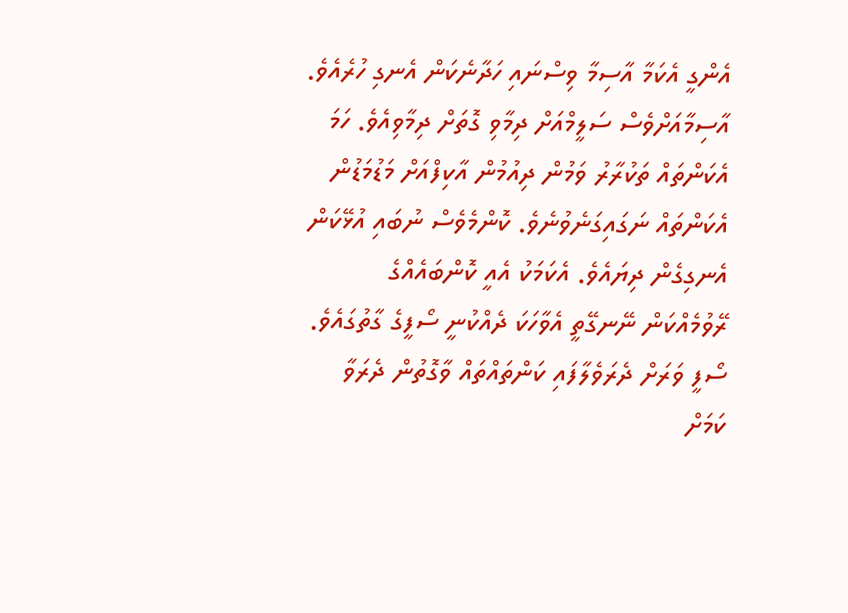އެންގީ އެކަމާ އާސިމާ ވިސްނައި ހަދާނެކަން އެނގި ހުރެއެވެ. އާސިމާއަށްވެސް ސަލީމްއަށް ދިމާވި ގޮތަށް ދިމާވިއެވެ. ހަމަ އެކަންތައް ތަކުރާރު ވަމުން ދިއުމުން އާކިފްއަށް މަޑުމަޑުން އެކަންތައް ނަގައިގަނެވުނެވެ. ކޮންމެވެސް ނުބައި އުޅޭކަން އެނގިގެން ދިޔައެވެ. އެކަމަކު އެއީ ކޮންބައެއްގެ ރޭވުމެއްކަން ނޭނގޭތީ އެވާހަކަ ދެއްކުނީ ސޯފީގެ ގާތުގައެވެ. ސޯފީ ވަރަށް ދެރަވެލާފައި ކަންތައްތައް ވާގޮތުން ދެރަވާ ކަމަށް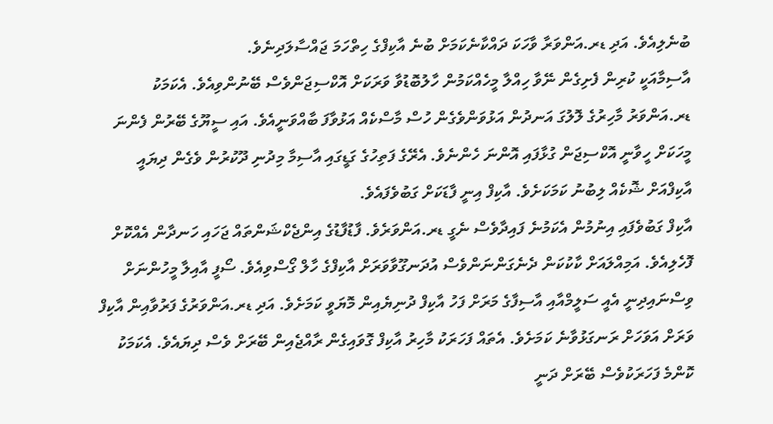ބުނެލިއެވެ. އަދި ޑރ.އަންވަރާ ވާހަކަ ދައްކާނެކަމަށް ބުނެ އާކިފްގެ ހިތްހަމަ ޖައްސާލަދިނެވެ.
އާސިމާއަކީ ކުރިން ފެށިގެން ނޭވާ ހިއްލާ މީހެއްކަމުން ހާލުބޮޑުވާ ވަރަކަށް އޮކްސިޖަންވެސް ބޭނުންވިއެވެ. އެކަމަކު ޑރ.އަންވަރު މާހިރުގެ ލޮލުގަ އަނދުން އަޅުވަންވެގެން ހުސް މާސްކެއް އަޅުވާފަ ބާއްވަނީއެވެ. އައި ސީޔޫގެ ބޭރުން ފެންނަ މީހަކަށް ހީވާނީ އޮކްސިޖަން ގުޅާފައި އޮންނަ ހެންނެވެ. އެރޭގެ ފަތިހުގެ ގަޑީގައި އާސިމާ މިދުނި ދޫކުރުން ވެގެން ދިޔައީ އާކިފްއަށް ޝޮކެއް ލިބުނު ކަމަކަށެވެ. އާކިފް އިނީ ފާޑަކަށް ގަބުވެފައެވެ.
އާކިފް ގަބުވެފައި އިނުމުން އެކަމުނެ ފައިދާވެސް ނެގީ ޑރ.އަންވަރެވެ. ފާޑުފާޑުގެ އިންޖެކްޝަންތައް ޖަހައި ހަނދާން އެއްކޮށް ފޮހެލިއެވެ. އަމިއްލައަށް ކާކުކަން ދެނެގަންނަންވެސް އުދަނގޫވާވަރަށް އާކިފްގެ ހާލް ގޯސްވިއެވެ. ސޯފީ އާއިލާ މީހުންނަށް ވިސްނައިދިނީ އެއީ ސަލީމްއާއި އާސިފާގެ މަރަށް ފަހު އާކިފް ދުނިޔެއިން މޮޔަވީ ކަމަށެވެ. އަދި ޑރ.އަންވަރުގެ ފަރުވާއިން އާކިފް ވަރަށް އަވަހަށް ރަނގަޅުވާނެ ކަމަށެވެ. އެތައް ފަހަރަކު މާހިރު އާކިފް ގޮވައިގެން ރާއްޖެއިން ބޭރަށް ވެސް ދިޔައެވެ. އެކަމަކު ކޮންމެ ފަހަރަކުވެސް ބޭރަށް ދަނީ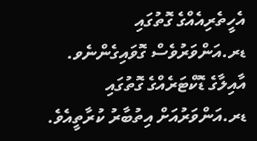އެހީތެރިއެއްގެ ގޮތުގައި ޑރ.އަންވަރުވެސް ގޮވައިގެންނެވ. އާއިލާގެ ޑޮކްޓަރެއްގެ ގޮތުގައި ޑރ.އަންވަރުއަށް އިތުބާރު ކުރާތީއެވެ.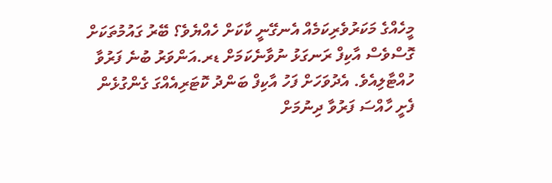މީހެއްގެ މަކަރުވެރިކަމެއް އެނގޭނީ ކާކަށް ހެއްޔެވެ؟ ބޭރު ގައުމުތަކަށް ގޮސްވެސް އާކިފް ރަނގަޅު ނުވާނެކަމަށް ޑރ.އަންވަރު ބުނެ ފަރުވާ ހުއްޓާލިއެވެ. އެދުވަހަށް ފަހު އާކިފް ބަންދު ކޮޓަރިއެއްގަ ގެންގުޅެން ފެށީ ހާއްސަ ފަރުވާ ދިނުމަށް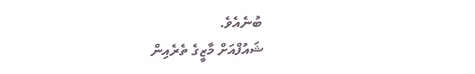ބުނެއެވެ.
ޝައުފްއަށް މާޒީގެ ތެރެއިން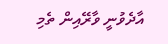އާދެވުނީ ވާރޭއިން ތެމި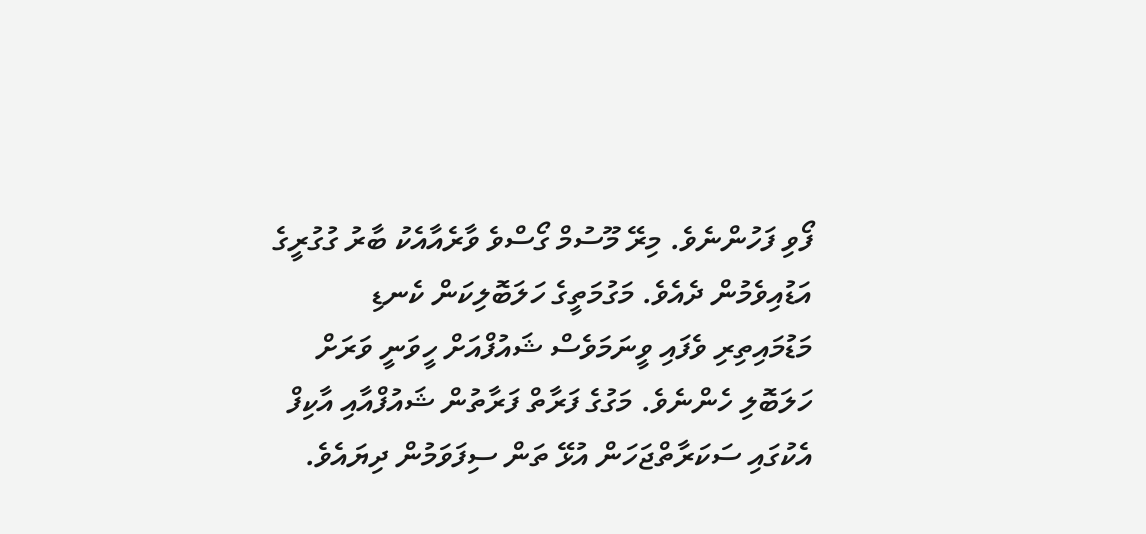ފޯވި ފަހުންނެވެ. މިރޭ މޫސުމް ގޯސްވެ ވާރެއާއެކު ބާރު ގުގުރީގެ އަޑުއިވެމުން ދެއެވެ. މަގުމަތީގެ ހަލަބޮލިކަން ކެނޑި މަޑުމައިތިރި ވެފައި ވީނަމަވެސް ޝައުފްއަށް ހީވަނީ ވަރަށް ހަލަބޮލި ހެންނެވެ. މަގުގެ ފަރާތް ފަރާތުން ޝައުފްއާއި އާކިފް އެކުގައި ސަކަރާތްޖަހަން އުޅޭ ތަން ސިފަވަމުން ދިޔައެވެ.